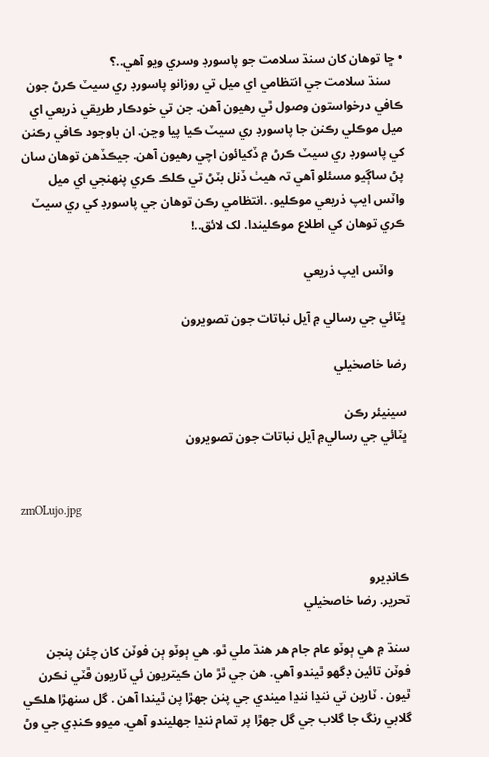• ڇا توھان کان سنڌ سلامت جو پاسورڊ وسري ويو آھي..؟
    سنڌ سلامت جي انتظامي اي ميل تي روزانو پاسورڊ ري سيٽ ڪرڻ جون ڪافي درخواستون وصول ٿي رھيون آھن. جن تي خودڪار طريقي ذريعي اي ميل موڪلي رڪنن جا پاسورڊ ري سيٽ ڪيا پيا وڃن. ان باوجود ڪافي رڪنن کي پاسورڊ ري سيٽ ڪرڻ ۾ ڏکيائون اچي رھيون آھن. جيڪڏھن توھان سان پڻ ساڳيو مسئلو آھي تہ ھيٺ ڏنل بٽڻ تي ڪلڪ ڪري پنھنجي اي ميل واٽس ايپ ذريعي موڪليو. .انتظامي رڪن توھان جي پاسورڊ کي ري سيٽ ڪري توھان کي اطلاع موڪليندا. لک لائق..!

    واٽس ايپ ذريعي

ڀٽائي جي رسالي ۾ آيل نباتات جون تصويرون

رضا خاصخيلي

سينيئر رڪن
ڀٽائي جي رسالي۾ آيل نباتات جون تصويرون


zmOLujo.jpg


ڪانڊيرو
تحرير. رضا خاصخيلي

سنڌ ۾ هي ٻوٽو عام جام هر هنڌ ملي ٿو. هي ٻوٽو ٻن فوٽن کان چئن پنجن فوٽن تائين ڊگهو ٿيندو آهي. هن جي ٿڙ مان ڪيتريون ئي ٽاريون ڦٽي نڪرن ٿيون . ٽارين تي ننڍا ننڍا ميندي جي پنن جهڙا پن ٿيندا آهن . گل سنهڙا هلڪي گلابي رنگ جا گلاب جي گل جهڙا پر تمام ننڍا جهليندو آھي. ميوو ڪنڊي جي وڻ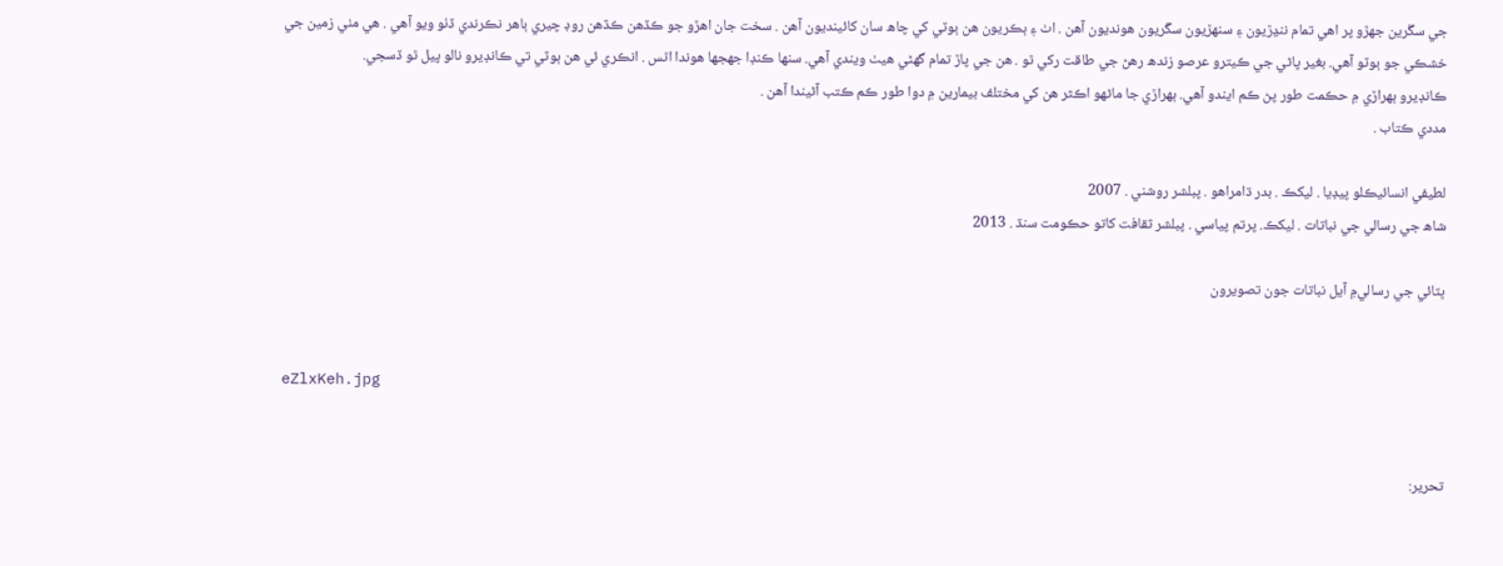جي سڱرين جهڙو پر اهي تمام ننڍڙيون ۽ سنهڙيون سڱريون هونديون آھن . اٺ ۽ ٻڪريون هن ٻوٽي کي چاھ سان کائينديون آھن . سخت جان اهڙو جو ڪڏهن ڪڏهن روڊ چيري ٻاهر نڪرندي ڏٺو ويو آھي . هي مٺي زمين جي خشڪي جو ٻوٽو آھي. بغير پاڻي جي ڪيترو عرصو زندھ رهڻ جي طاقت رکي ٿو . هن جي پاڙ تمام گهڻي هيٺ ويندي آھي. سنها ڪنڊا جهجها هوندا اٿس . انڪري ئي هن ٻوٽي تي ڪانڊيرو نالو پيل ٿو ڏسجي.
ڪانڊيرو ٻهراڙي ۾ حڪمت طور پڻ ڪم ايندو آھي. ٻھراڙي جا ماڻهو اڪثر هن کي مختلف بيمارين ۾ دوا طور ڪم ڪتب آڻيندا آھن .
مددي ڪتاب .

لطيفي انسائيڪلو پيڊيا . ليکڪ . بدر ڌامراهو . پبلشر روشني . 2007
شاھ جي رسالي جي نباتات . ليکڪ. پرتم پياسي . پبلشر ثقافت کاتو حڪومت سنڌ . 2013

ڀٽائي جي رسالي۾ آيل نباتات جون تصويرون


eZlxKeh.jpg


تحرير: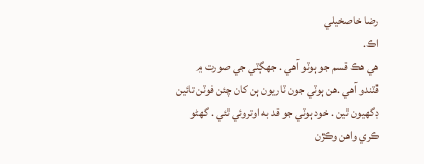رضا خاصخيلي
اڪ.
هي هڪ قسم جو ٻوٽو آهي . جهڳٽي جي صورت ۾ ڦٽندو آھي .هن ٻوٽي جون ٽاريون ٻن کان چئن فوٽن تائين ڊگهيون ٿين . خود ٻوٽي جو قد به اوتروئي ٿئي . گهڻو ڪري واهن وڪڙن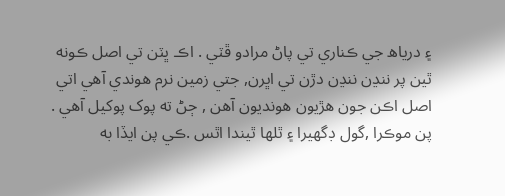۽ درياھ جي ڪناري تي پاڻ مرادو ڦٽي . اڪ ڀٽن تي اصل ڪونه ٿين پر ننڍن ننڍن دڙن تي اڀرن, جتي زمين نرم هوندي آهي اتي اصل اڪن جون هڙيون هونديون آھن , ڄڻ ته پوک پوکيل آهي . پن موڪرا ,گول ڊگهيرا ۽ ٿلها ٿيندا اٿس .ڪي پن ايڏا به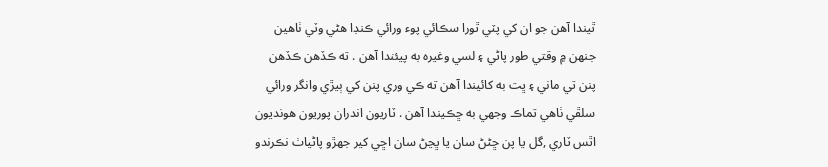ٿيندا آھن جو ان کي پٽي ٿورا سڪائي پوء ورائي ڪنڊا هڻي وٽي ٺاهين جنهن ۾ وقتي طور پاڻي ۽ لسي وغيره به پيئندا آھن . ته ڪڏهن ڪڏهن پنن تي ماني ۽ ڀت به کائيندا آھن ته ڪي وري پنن کي ٻيڙي وانگر ورائي سلڦي ٺاهي تماڪ وجهي به ڇڪيندا آھن . ٽاريون اندران پوريون هونديون اٿس ٽاري ,گل يا پن ڇڻڻ سان يا ڀڃڻ سان اڇي کير جهڙو پاڻياٺ نڪرندو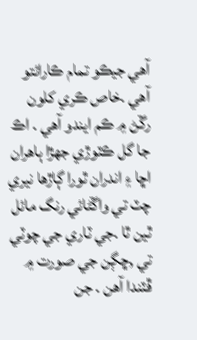آھي جيڪو تمام ڪارائتو آهي .خاص ڪري کلون رڱڻ ۾ ڪم ايندو آهي . اڪ جا گل ڪٽوڙي جهڙا ٻاهران اڇا ۽ اندران ٿورا ڳاڙها نيري چٽ تي واڱڻائي رنگ مائل ٿين ٿا .جي ٽاري جي چوٽي تي ,ڇڳن جي صورت ۾ ڦٽندا آھن . جن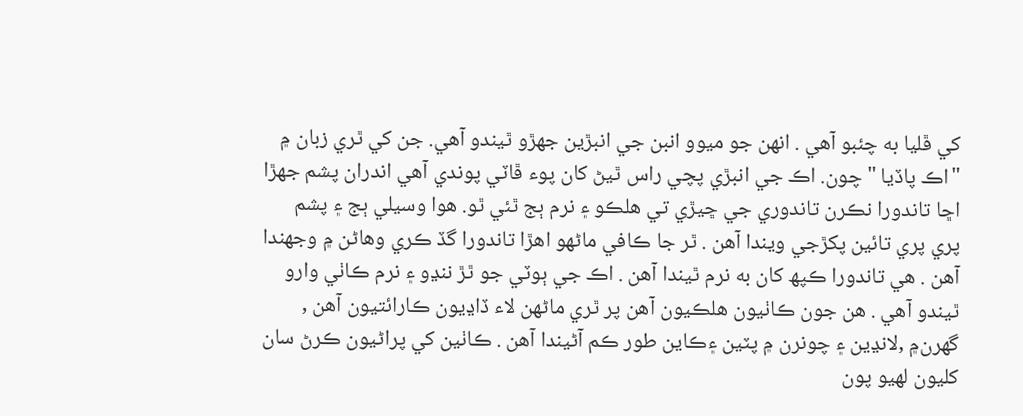کي ڦليا به چئبو آهي . انهن جو ميوو انبن جي انبڙين جهڙو ٿيندو آهي. جن کي ٿري زبان ۾ "اڪ پاڏيا " چون. اڪ جي انبڙي پچي راس ٿيڻ کان پوء ڦاٽي پوندي آهي اندران پشم جهڙا اڇا تاندورا نڪرن تاندوري جي ڇيڙي تي هلڪو ۽ نرم ٻج ٿئي ٿو. هوا وسيلي ٻج ۽ پشم پري پري تائين پکڙجي ويندا آهن . ٿر جا ڪافي ماڻهو اهڙا تاندورا گڏ ڪري وهاڻن ۾ وجهندا آھن . هي تاندورا ڪپھ کان به نرم ٿيندا آھن . اڪ جي ٻوٽي جو ٿڙ ننڍو ۽ نرم ڪاٺي وارو ٿيندو آھي . هن جون ڪاٺيون هلڪيون آھن پر ٿري ماڻهن لاء ڏاڍيون ڪارائتيون آھن , گهرن۾ ,لانڍين ۽ چونرن ۾ پٽين ۽ڪاين طور ڪم آڻيندا آھن . ڪاٺين کي پراڻيون ڪرڻ سان کليون لهيو پون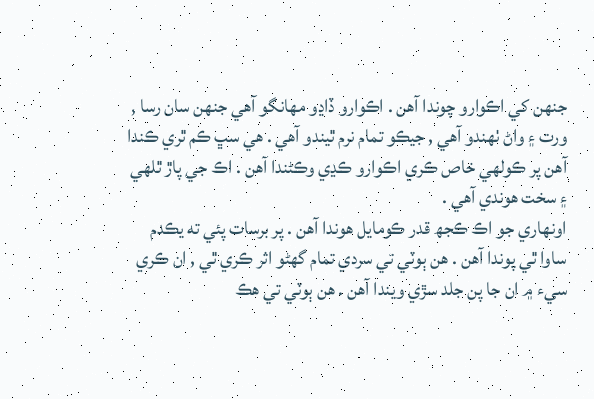جنهن کي اڪوارو چوندا آھن . اڪوارو ڏاڍو مهانگو آهي جنهن سان رسا , ورت ۽ واڻ ٺھندو آھي , جيڪو تمام نرم ٿيندو آهي . هي سڀ ڪم ٿري ڪندا آھن پر ڪولهي خاص ڪري اڪوارو ڪڍي وڪڻندا آھن . اڪ جي پاڙ ٿلهي ۽ سخت هوندي آهي .
اونهاري جو اڪ ڪجھ قدر ڪومايل هوندا آھن . پر برسات پئي ته يڪدم ساوا ٿي پوندا آھن . هن ٻوٽي تي سردي تمام گهڻو اثر ڪري ٿي , ان ڪري سيء ۾ ان جا پن جلد سڙي ويندا آھن . هن ٻوٽي تي هڪ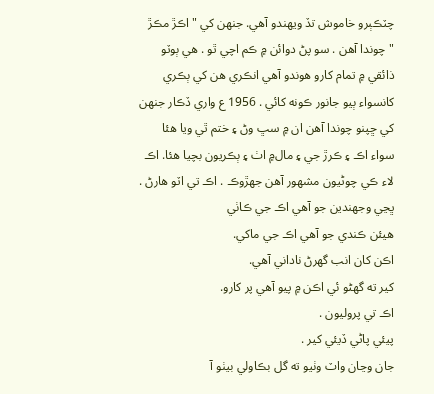چٽڪٻرو خاموش تڏ ويهندو آھي. جنهن کي "اڪڙ مڪڙ "چوندا آھن . سو پڻ دوائن ۾ ڪم اچي ٿو . هي ٻوٽو ذائقي ۾ تمام کارو هوندو آھي انڪري هن کي ٻڪري کانسواء ٻيو جانور ڪونه کائي . 1956 ع واري ڏڪار جنهن کي ڇپنو چوندا آھن ان ۾ سڀ وڻ ۽ ختم ٿي ويا هئا سواء اڪ ۽ ڪرڙ جي ۽ مال۾ اٺ ۽ ٻڪريون بچيا هئا. اڪ لاء ڪي چوڻيون مشھور آھن جهڙوڪ . اڪ تي اٽو هارڻ .
ڀڃي وجهندين جو آھي اڪ جي ڪاٺي
هيئن ڪندي جو آهي اڪ جي ماکي.
اڪن کان انب گهرڻ ناداني آھي.
کير ته گهڻو ئي اڪن ۾ پيو آھي پر کارو.
اڪ تي پروليون .
پيئي پاڻي ڏيئي کير .
جان وڃان واٽ وٺيو ته گل بڪاولي بيٺو آ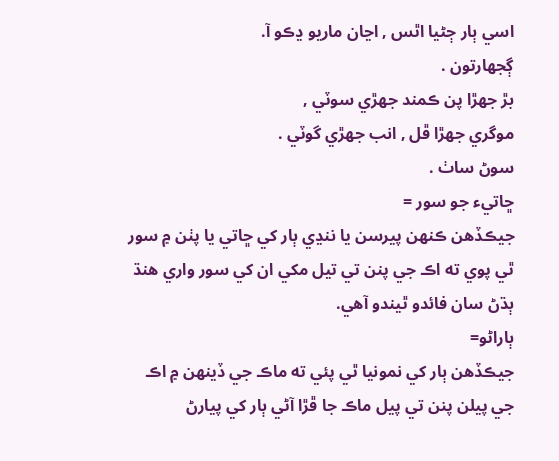اسي ٻار ڄڻيا اٿس , اڃان ماريو ڍڪو آ.
ڳجهارتون .
بڙ جهڙا پن ڪمند جهڙي سوٽي ,
موگري جهڙا ڦل , انب جهڙي گوٽي .
سوڻ ساٺ .
ڇاتيء جو سور =
جيڪڏهن ڪنهن پيرسن يا ننڍي ٻار کي ڇاتي يا پٺن ۾ سور ٿي پوي ته اڪ جي پنن تي تيل مکي ان کي سور واري هنڌ ٻڌڻ سان فائدو ٿيندو آھي.
ٻاراڻو=
جيڪڏهن ٻار کي نمونيا ٿي پئي ته ماڪ جي ڏينهن ۾ اڪ جي پيلن پنن تي پيل ماڪ جا ڦڙا آڻي ٻار کي پيارڻ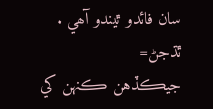سان فائدو ٿيندو آھي .
ٿڌجڻ=
جيڪڏهن ڪنهن کي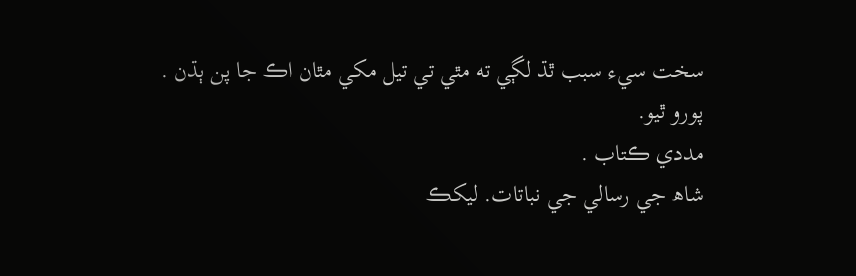سخت سيء سبب ٿڌ لڳي ته مٿي تي تيل مکي مٿان اڪ جا پن ٻڌن .
پورو ٿيو.
مددي ڪتاب .
شاھ جي رسالي جي نباتات. ليکڪ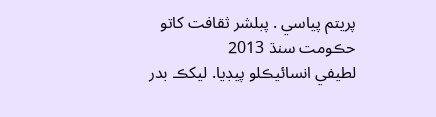پريتم پياسي . پبلشر ثقافت کاتو حڪومت سنڌ 2013
لطيفي انسائيڪلو پيڊيا. ليکڪ بدر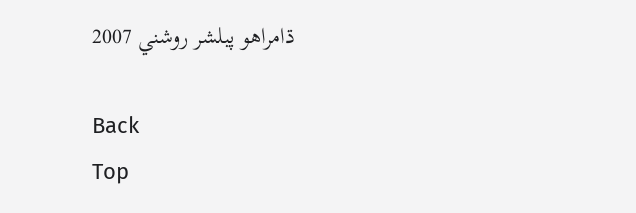ڌامراهو پبلشر روشني 2007

Back
Top